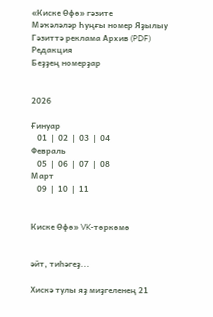«Киске Өфө» гәзите
Мәҡәләләр Һуңғы номер Яҙылыу Гәзиттә реклама Архив (PDF) Редакция
Беҙҙең номерҙар


2026

Ғинуар
   01  |  02  |  03  |  04
Февраль
   05  |  06  |  07  |  08
Март
   09  |  10  |  11


Киске Өфө» VK-төркөмө


әйт, тиһәгеҙ...

Хискә тулы яҙ миҙгеленең 21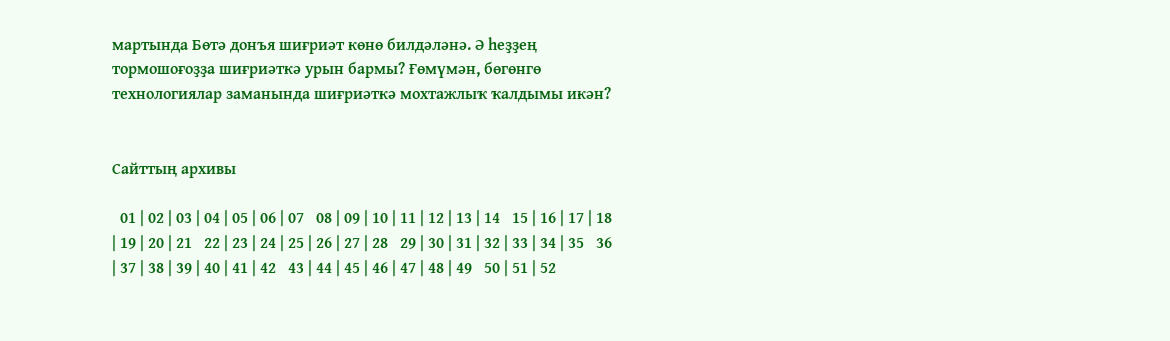мартында Бөтә донъя шиғриәт көнө билдәләнә. Ә һеҙҙең тормошоғоҙҙа шиғриәткә урын бармы? Ғөмүмән, бөгөнгө технологиялар заманында шиғриәткә мохтажлыҡ ҡалдымы икән?


Сайттың архивы

  01 | 02 | 03 | 04 | 05 | 06 | 07   08 | 09 | 10 | 11 | 12 | 13 | 14   15 | 16 | 17 | 18 | 19 | 20 | 21   22 | 23 | 24 | 25 | 26 | 27 | 28   29 | 30 | 31 | 32 | 33 | 34 | 35   36 | 37 | 38 | 39 | 40 | 41 | 42   43 | 44 | 45 | 46 | 47 | 48 | 49   50 | 51 | 52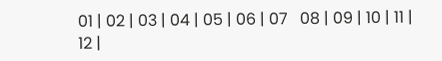01 | 02 | 03 | 04 | 05 | 06 | 07   08 | 09 | 10 | 11 | 12 |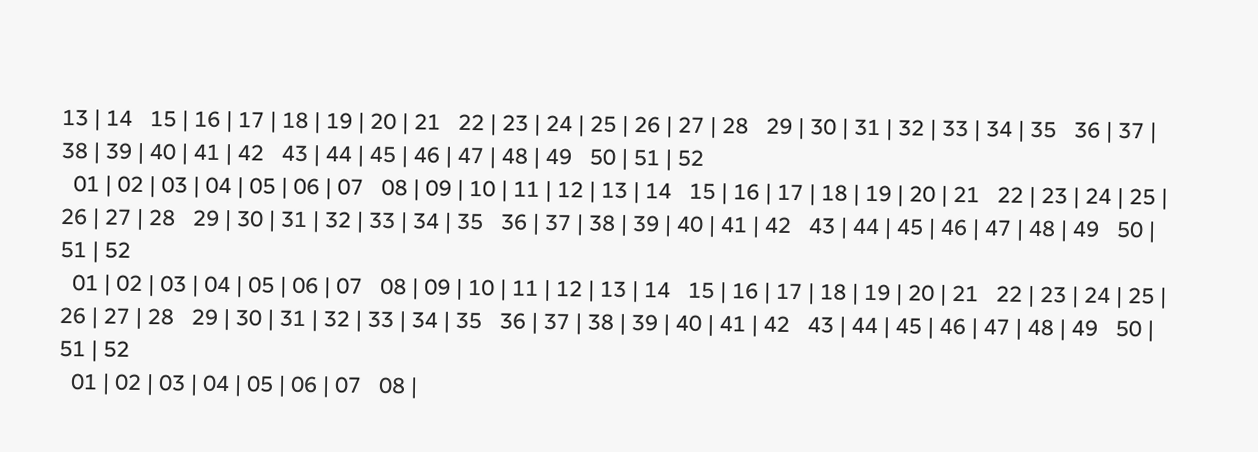13 | 14   15 | 16 | 17 | 18 | 19 | 20 | 21   22 | 23 | 24 | 25 | 26 | 27 | 28   29 | 30 | 31 | 32 | 33 | 34 | 35   36 | 37 | 38 | 39 | 40 | 41 | 42   43 | 44 | 45 | 46 | 47 | 48 | 49   50 | 51 | 52
  01 | 02 | 03 | 04 | 05 | 06 | 07   08 | 09 | 10 | 11 | 12 | 13 | 14   15 | 16 | 17 | 18 | 19 | 20 | 21   22 | 23 | 24 | 25 | 26 | 27 | 28   29 | 30 | 31 | 32 | 33 | 34 | 35   36 | 37 | 38 | 39 | 40 | 41 | 42   43 | 44 | 45 | 46 | 47 | 48 | 49   50 | 51 | 52
  01 | 02 | 03 | 04 | 05 | 06 | 07   08 | 09 | 10 | 11 | 12 | 13 | 14   15 | 16 | 17 | 18 | 19 | 20 | 21   22 | 23 | 24 | 25 | 26 | 27 | 28   29 | 30 | 31 | 32 | 33 | 34 | 35   36 | 37 | 38 | 39 | 40 | 41 | 42   43 | 44 | 45 | 46 | 47 | 48 | 49   50 | 51 | 52
  01 | 02 | 03 | 04 | 05 | 06 | 07   08 |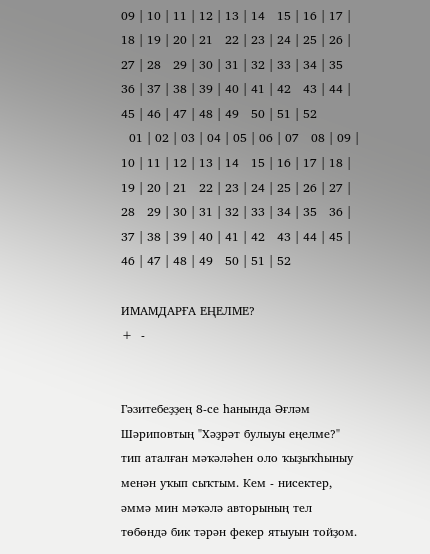09 | 10 | 11 | 12 | 13 | 14   15 | 16 | 17 | 18 | 19 | 20 | 21   22 | 23 | 24 | 25 | 26 | 27 | 28   29 | 30 | 31 | 32 | 33 | 34 | 35   36 | 37 | 38 | 39 | 40 | 41 | 42   43 | 44 | 45 | 46 | 47 | 48 | 49   50 | 51 | 52
  01 | 02 | 03 | 04 | 05 | 06 | 07   08 | 09 | 10 | 11 | 12 | 13 | 14   15 | 16 | 17 | 18 | 19 | 20 | 21   22 | 23 | 24 | 25 | 26 | 27 | 28   29 | 30 | 31 | 32 | 33 | 34 | 35   36 | 37 | 38 | 39 | 40 | 41 | 42   43 | 44 | 45 | 46 | 47 | 48 | 49   50 | 51 | 52

ИМАМДАРҒА ЕҢЕЛМЕ?
+  -


Гәзитебеҙҙең 8-се һанында Әғләм Шәриповтың "Хәҙрәт булыуы еңелме?" тип аталған мәҡәләһен оло ҡыҙыҡһыныу менән уҡып сыҡтым. Кем - нисектер, әммә мин мәҡәлә авторының тел төбөндә бик тәрән фекер ятыуын тойҙом.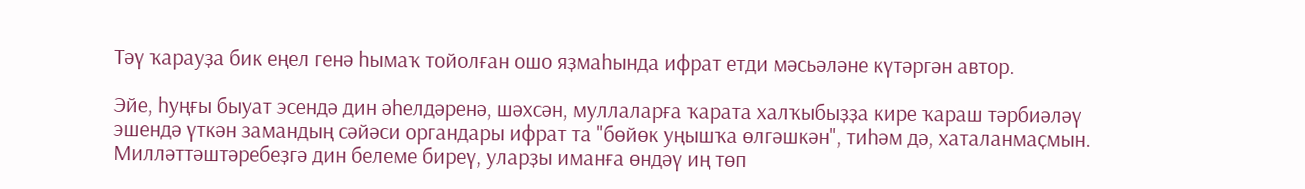Тәү ҡарауҙа бик еңел генә һымаҡ тойолған ошо яҙмаһында ифрат етди мәсьәләне күтәргән автор.

Эйе, һуңғы быуат эсендә дин әһелдәренә, шәхсән, муллаларға ҡарата халҡыбыҙҙа кире ҡараш тәрбиәләү эшендә үткән замандың сәйәси органдары ифрат та "бөйөк уңышҡа өлгәшкән", тиһәм дә, хаталанмаҫмын. Милләттәштәребеҙгә дин белеме биреү, уларҙы иманға өндәү иң төп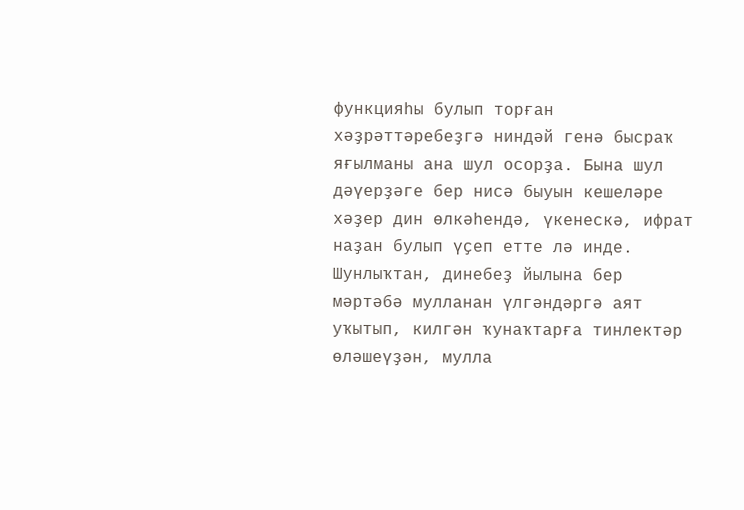функцияһы булып торған хәҙрәттәребеҙгә ниндәй генә бысраҡ яғылманы ана шул осорҙа. Бына шул дәүерҙәге бер нисә быуын кешеләре хәҙер дин өлкәһендә, үкенескә, ифрат наҙан булып үҫеп етте лә инде. Шунлыҡтан, динебеҙ йылына бер мәртәбә мулланан үлгәндәргә аят уҡытып, килгән ҡунаҡтарға тинлектәр өләшеүҙән, мулла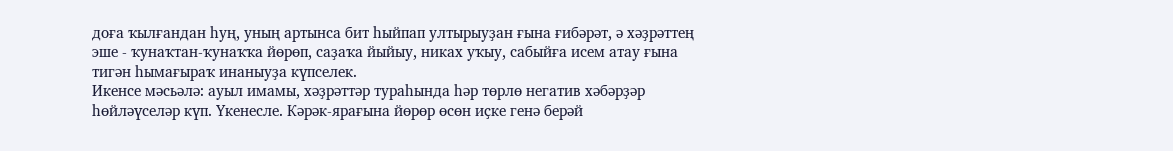доға ҡылғандан һуң, уның артынса бит һыйпап ултырыуҙан ғына ғибәрәт, ә хәҙрәттең эше - ҡунаҡтан-ҡунаҡҡа йөрөп, саҙаҡа йыйыу, никах уҡыу, сабыйға исем атау ғына тигән һымағыраҡ инаныуҙа күпселек.
Икенсе мәсьәлә: ауыл имамы, хәҙрәттәр тураһында һәр төрлө негатив хәбәрҙәр һөйләүселәр күп. Үкенесле. Кәрәк-ярағына йөрөр өсөн иҫке генә берәй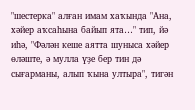"шестерка" алған имам хаҡында "Ана, хәйер аҡсаһына байып ята…" тип, йә иһә, "Фәлән кеше аятта шуныса хәйер өләште, ә мулла үҙе бер тин дә сығарманы, алып ҡына ултыра", тигән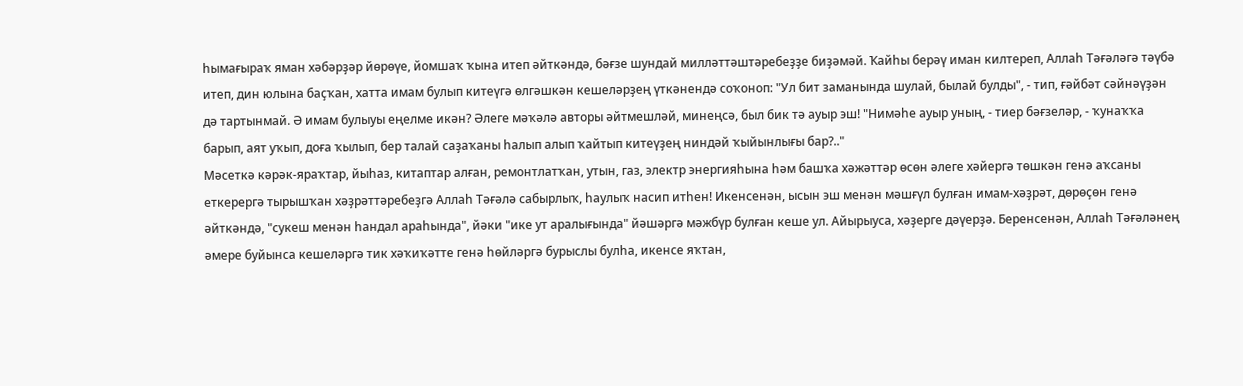һымағыраҡ яман хәбәрҙәр йөрөүе, йомшаҡ ҡына итеп әйткәндә, бәғзе шундай милләттәштәребеҙҙе биҙәмәй. Ҡайһы берәү иман килтереп, Аллаһ Тәғәләгә тәүбә итеп, дин юлына баҫҡан, хатта имам булып китеүгә өлгәшкән кешеләрҙең үткәнендә соҡоноп: "Ул бит заманында шулай, былай булды", - тип, ғәйбәт сәйнәүҙән дә тартынмай. Ә имам булыуы еңелме икән? Әлеге мәҡәлә авторы әйтмешләй, минеңсә, был бик тә ауыр эш! "Нимәһе ауыр уның, - тиер бәғзеләр, - ҡунаҡҡа барып, аят уҡып, доға ҡылып, бер талай саҙаҡаны һалып алып ҡайтып китеүҙең ниндәй ҡыйынлығы бар?.."
Мәсеткә кәрәк-яраҡтар, йыһаз, китаптар алған, ремонтлатҡан, утын, газ, электр энергияһына һәм башҡа хәжәттәр өсөн әлеге хәйергә төшкән генә аҡсаны еткерергә тырышҡан хәҙрәттәребеҙгә Аллаһ Тәғәлә сабырлыҡ, һаулыҡ насип итһен! Икенсенән, ысын эш менән мәшғүл булған имам-хәҙрәт, дөрөҫөн генә әйткәндә, "сукеш менән һандал араһында", йәки "ике ут аралығында" йәшәргә мәжбүр булған кеше ул. Айырыуса, хәҙерге дәүерҙә. Беренсенән, Аллаһ Тәғәләнең әмере буйынса кешеләргә тик хәҡиҡәтте генә һөйләргә бурыслы булһа, икенсе яҡтан,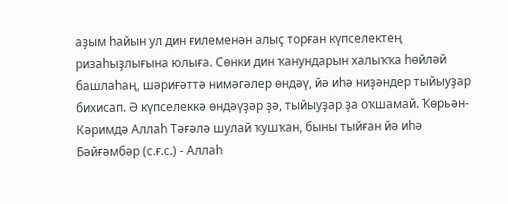аҙым һайын ул дин ғилеменән алыҫ торған күпселектең ризаһыҙлығына юлыға. Сөнки дин ҡанундарын халыҡҡа һөйләй башлаһаң, шәриғәттә нимәгәлер өндәү, йә иһә ниҙәндер тыйыуҙар бихисап. Ә күпселеккә өндәүҙәр ҙә, тыйыуҙар ҙа оҡшамай. Ҡөрьән-Кәримдә Аллаһ Тәғәлә шулай ҡушҡан, быны тыйған йә иһә Бәйғәмбәр (с.ғ.с.) - Аллаһ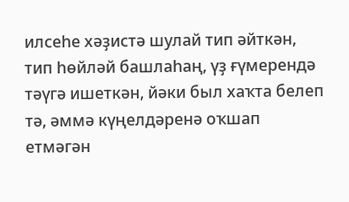илсеһе хәҙистә шулай тип әйткән, тип һөйләй башлаһаң, үҙ ғүмерендә тәүгә ишеткән, йәки был хаҡта белеп тә, әммә күңелдәренә оҡшап етмәгән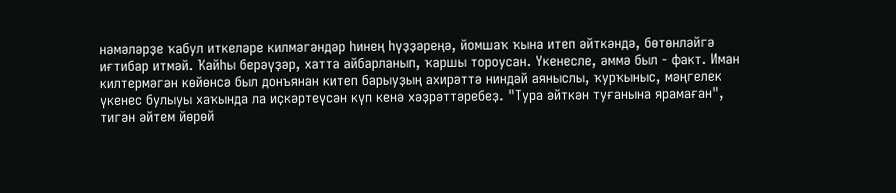нәмәләрҙе ҡабул иткеләре килмәгәндәр һинең һүҙҙәреңә, йомшаҡ ҡына итеп әйткәндә, бөтөнләйгә иғтибар итмәй. Ҡайһы берәүҙәр, хатта айбарланып, ҡаршы тороусан. Үкенесле, әммә был - факт. Иман килтермәгән көйөнсә был донъянан китеп барыуҙың ахирәттә ниндәй аяныслы, ҡурҡыныс, мәңгелек үкенес булыуы хаҡында ла иҫкәртеүсән күп кенә хәҙрәттәребеҙ. "Тура әйткән туғанына ярамаған", тигән әйтем йөрөй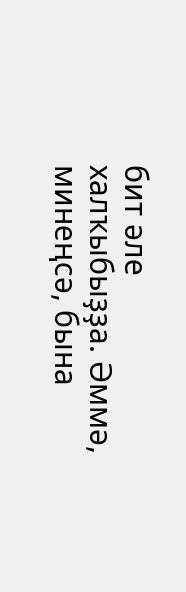бит әле халҡыбыҙҙа. Әммә, минеңсә, бына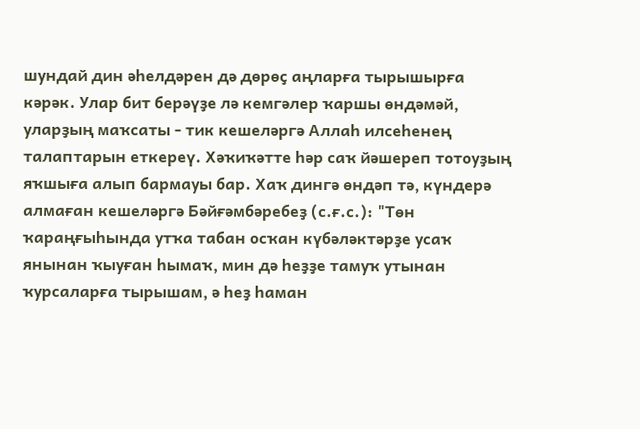шундай дин әһелдәрен дә дөрөҫ аңларға тырышырға кәрәк. Улар бит берәүҙе лә кемгәлер ҡаршы өндәмәй, уларҙың маҡсаты - тик кешеләргә Аллаһ илсеһенең талаптарын еткереү. Хәҡиҡәтте һәр саҡ йәшереп тотоуҙың яҡшыға алып бармауы бар. Хаҡ дингә өндәп тә, күндерә алмаған кешеләргә Бәйғәмбәребеҙ (с.ғ.с.): "Төн ҡараңғыһында утҡа табан осҡан күбәләктәрҙе усаҡ янынан ҡыуған һымаҡ, мин дә һеҙҙе тамуҡ утынан ҡурсаларға тырышам, ә һеҙ һаман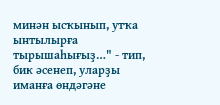минән ысҡынып, утҡа ынтылырға тырышаһығыҙ…" - тип, бик әсенеп, уларҙы иманға өндәгәне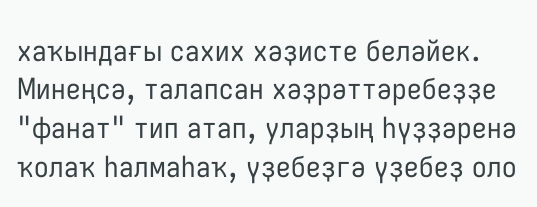хаҡындағы сахих хәҙисте беләйек. Минеңсә, талапсан хәҙрәттәребеҙҙе "фанат" тип атап, уларҙың һүҙҙәренә ҡолаҡ һалмаһаҡ, үҙебеҙгә үҙебеҙ оло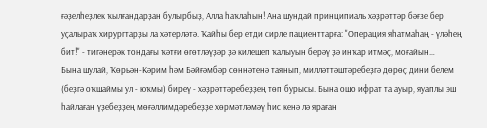ғәҙелһеҙлек ҡылғандарҙан булырбыҙ, Алла һаҡлаһын! Ана шундай принципиаль хәҙрәттәр бәғзе бер уҫалыраҡ хирургтарҙы ла хәтерләтә. Ҡайһы бер етди сирле пациенттарға: "Операция яһатмаһаң - үләһең бит!" - тигәнерәк тондағы ҡәтғи өгөтләүҙәр ҙә килешеп ҡалыуын берәү ҙә инҡар итмәҫ, моғайын…
Бына шулай, Ҡөрьән-Кәрим һәм Бәйғәмбәр сөннәтенә таянып, милләттәштәребеҙгә дөрөҫ дини белем (беҙгә оҡшаймы ул - юҡмы) биреү - хәҙрәттәребеҙҙең төп бурысы. Бына ошо ифрат та ауыр, яуаплы эш һайлаған үҙебеҙҙең мөғәллимдәребеҙҙе хөрмәтләмәү һис кенә лә яраған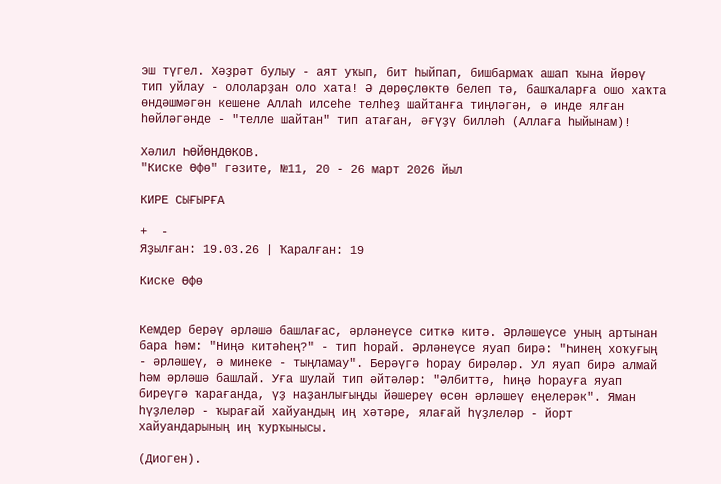эш түгел. Хәҙрәт булыу - аят уҡып, бит һыйпап, бишбармаҡ ашап ҡына йөрөү тип уйлау - ололарҙан оло хата! Ә дөрөҫлөктө белеп тә, башҡаларға ошо хаҡта өндәшмәгән кешене Аллаһ илсеһе телһеҙ шайтанға тиңләгән, ә инде ялған һөйләгәнде - "телле шайтан" тип атаған, әғүҙү билләһ (Аллаға һыйынам)!

Хәлил ҺӨЙӨНДӨКОВ.
"Киске Өфө" гәзите, №11, 20 - 26 март 2026 йыл

КИРЕ СЫҒЫРҒА

+  -
Яҙылған: 19.03.26 | Ҡаралған: 19

Киске Өфө


Кемдер берәү әрләшә башлағас, әрләнеүсе ситкә китә. Әрләшеүсе уның артынан бара һәм: "Ниңә китәһең?" - тип һорай. Әрләнеүсе яуап бирә: "Һинең хоҡуғың - әрләшеү, ә минеке - тыңламау". Берәүгә һорау бирәләр. Ул яуап бирә алмай һәм әрләшә башлай. Уға шулай тип әйтәләр: "Әлбиттә, һиңә һорауға яуап биреүгә ҡарағанда, үҙ наҙанлығыңды йәшереү өсөн әрләшеү еңелерәк". Яман һүҙлеләр - ҡырағай хайуандың иң хәтәре, ялағай һүҙлеләр - йорт хайуандарының иң ҡурҡынысы.

(Диоген).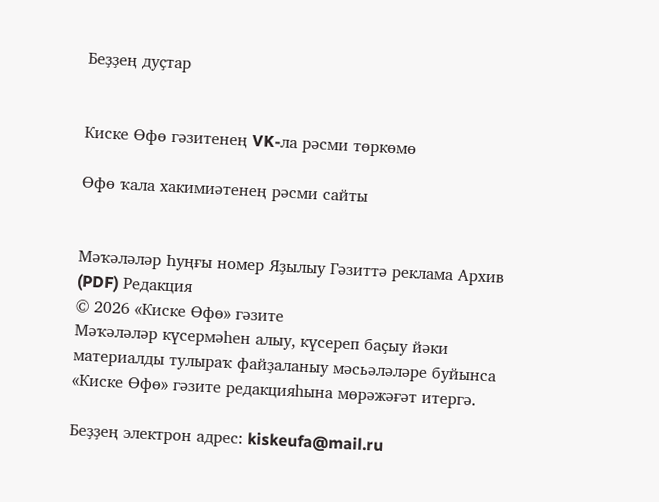Беҙҙең дуҫтар


Киске Өфө гәзитенең VK-ла рәсми төркөмө

Өфө ҡала хакимиәтенең рәсми сайты


Мәҡәләләр Һуңғы номер Яҙылыу Гәзиттә реклама Архив (PDF) Редакция
© 2026 «Киске Өфө» гәзите
Мәҡәләләр күсермәһен алыу, күсереп баҫыу йәки материалды тулыраҡ файҙаланыу мәсьәләләре буйынса «Киске Өфө» гәзите редакцияһына мөрәжәғәт итергә.

Беҙҙең электрон адрес: kiskeufa@mail.ru